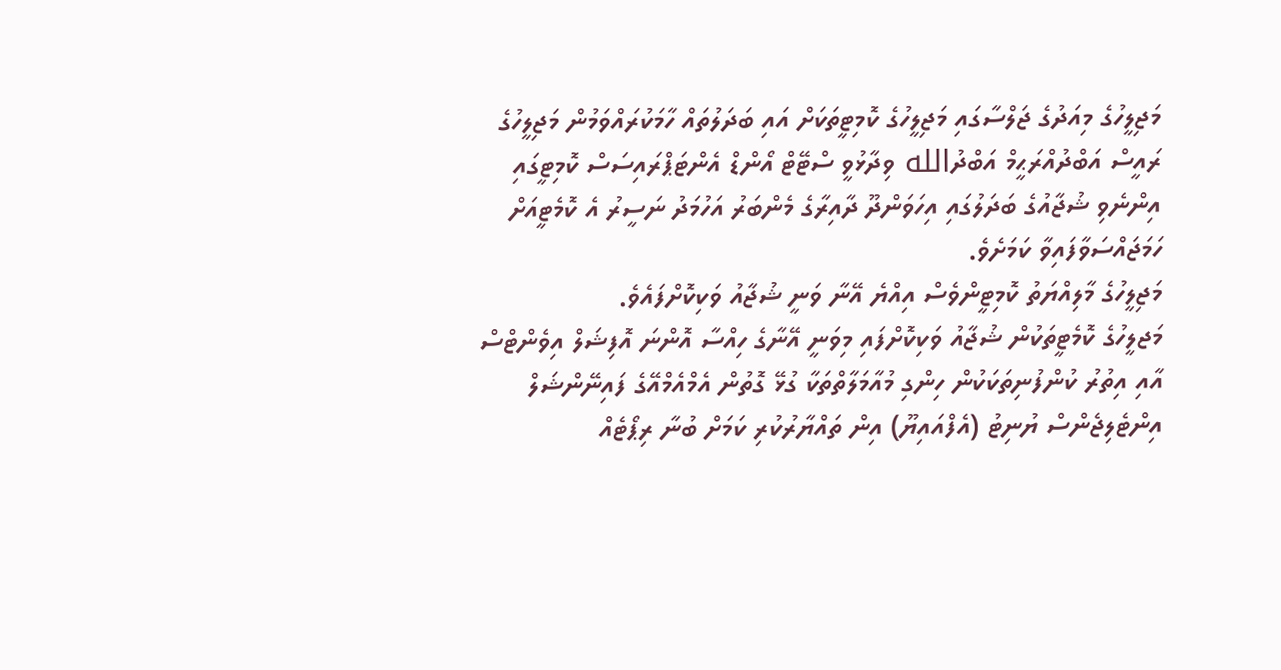މަޖިލީހުގެ މިއަދުގެ ޖަލްސާގައި މަޖިލީހުގެ ކޮމިޓީތަކަށް އައި ބަދަލުތައް ހާމަކުރައްވަމުން މަޖިލީހުގެ ރައީސް އަބްދުއްރަޙީމް އަބްދުالله ވިދާޅުވީ ސްޓޭޓް އޯންޑް އެންޓަޕްރައިސަސް ކޮމިޓީގައި އިންނެވި ޝުޖާއުގެ ބަދަލުގައި އިހަވަންދޫ ދާއިރާގެ މެންބަރު އަހުމަދު ނަސީރު އެ ކޮމެޓީއަށް ހަމަޖައްސަވާފައިވާ ކަމަށެވެ.
މަޖިލީހުގެ މާލިއްޔަތު ކޮމިޓީންވެސް އިއްޔެ އޭނާ ވަނީ ޝުޖާއު ވަކިކޮށްފައެވެ.
މަޖލީހުގެ ކޮމެޓީތަކުން ޝުޖާއު ވަކިކޮށްފައި މިވަނީ އޭނާގެ ހިއްސާ އޮންނަ އޮފިޝަލް އިވެންޓްސް އާއި އިތުރު ކުންފުނިތަކަކުން ހިންގި މުއާމަލާތްތަކާ ގުޅޭ ގޮތުން އެމްއެމްއޭގެ ފައިނޭންޝަލް އިންޓެލިޖެންސް ޔުނިޓު (އެފްއައިޔޫ) އިން ތައްޔާރުކުރި ކަމަށް ބުނާ ރިޕޯޓެއް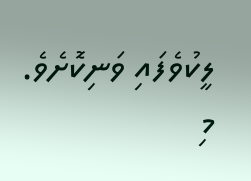ލީކުވެފައި ވަނިކޮށެވެ. މި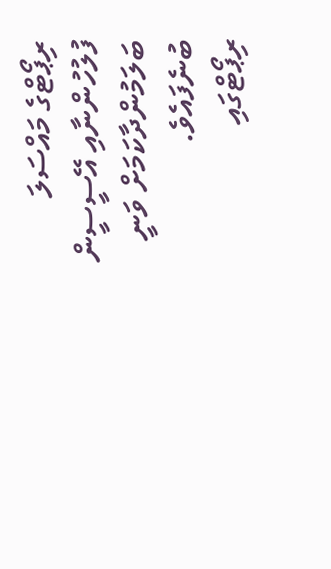ރިޕޯޓްގެ މައްސަލަ ފުލުހުންނާއި އޭސީސީން ބަލަމުންދާކަމަށް ވަނީ ބުނެފައެވެ.
ރިޕޯޓްގައި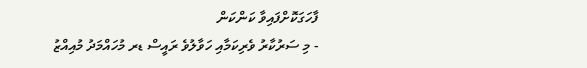ފާހަގަކޮށްފައިވާ ކަންކަން
- މި ސަރުކާރު ވެރިކަމާއި ހަވާލުވެ ރައީސް ޑރ މުހައްމަދު މުއިއްޒު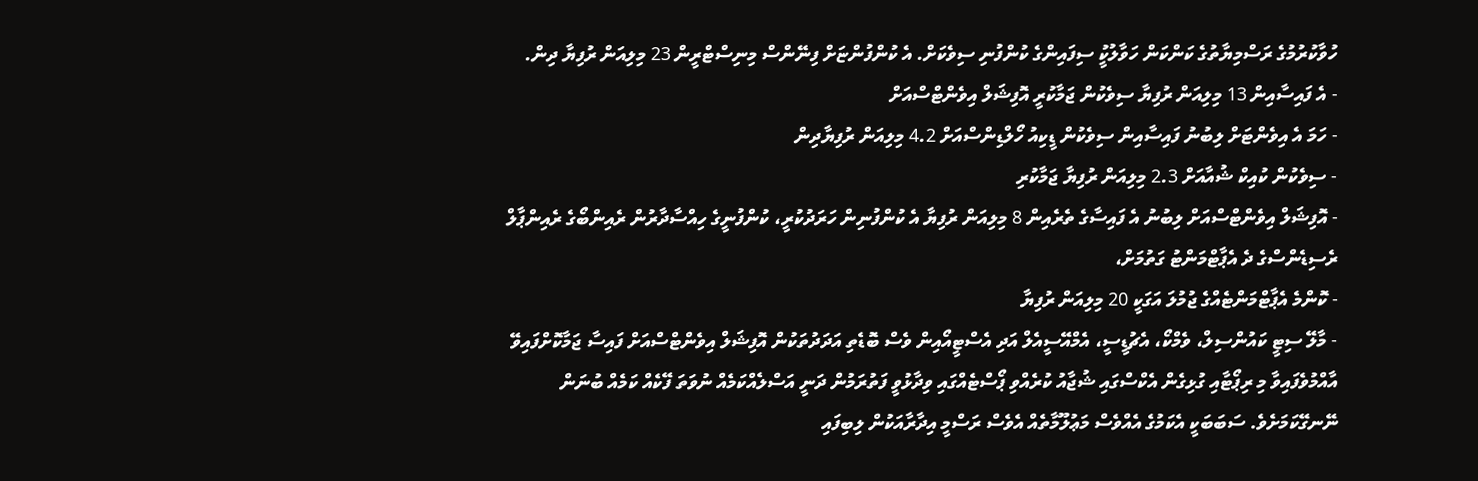ހުވާކުރުމުގެ ރަސްމިޔާތުގެ ކަންކަން ހަވާލުކުީ ސިފައިންގެ ކުންފުނި ސިވެކަށް. އެ ކުންފުންޏަށް ފިނޭންސް މިނިސްޓްރީން 23 މިލިއަން ރުފިޔާ ދިން.
- އެ ފައިސާއިން 13 މިލިއަން ރުފިޔާ ސިވެކުން ޖަމާކުރީ އޮފިޝަލް އިވެންޓްސްއަށް
- ހަމަ އެ އިވެންޓަށް ލިބުނު ފައިސާއިން ސިވެކުން ޑީކިއު ހޯލްޑިންސްއަށް 4.2 މިލިއަން ރުފިޔާދިން
- ސިވެކުން ކުއިކް ޝުއާއަށް 2.3 މިލިއަން ރުފިޔާ ޖަމާކުރި
- އޮފިޝަލް އިވެންޓްސްއަށް ލިބުނު އެ ފައިސާގެ ތެރެއިން 8 މިލިއަން ރުފިޔާ އެ ކުންފުނިން ހަރަދުކުރީ، ކުންފުނީގެ ހިއްސާދާރުން ރެއިންބޯގެ ރެއިންޕާލް ރެސިޑެންސްގެ ދެ އެޕާޓްމަންޓު ގަތުމަށް،
- ކޮންމެ އެޕާޓްމަންޓެއްގެ ޖުމުލަ އަގަކީ 20 މިލިއަން ރުފިޔާ
- މާލޭ ސިޓީ ކައުންސިލް، ވެމްކޯ، އެޗުޑީސީ، އެމްއޭސީއެލް އަދި އެސްޓީއޯއިން ވެސް ބޮޑެތި އަދަދުތަކުން އޮފިޝަލް އިވެންޓްސްއަށް ފައިސާ ޖަމާކޮށްފައިވޭ
އާއްމުވެފައިވާ މި ރިޕޯޓާއި ގުޅިގެން އެކްސްގައި ޝުޖާއު ކުރެއްވި ޕޯސްޓެއްގައި ވިދާޅުވީ ފަތުރަމުން ދަނީ އަސްލެއްކަމެއް ނުވަތަ ފޭކެއް ކަމެއް ބުނަން ނޭނގޭކަމަށެވެ. ސަބަބަކީ އެކަމުގެ އެއްވެސް މަޢުލޫމާތެއް އެވެސް ރަސްމީ އިދާރާއަކުން ލިބިފައި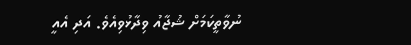ނުވާތީކަމަށް ޝުޖާއު ވިދާޅުވިއެވެ. އަދި އެއީ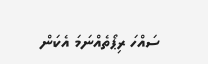ސައްހަ ރިޕޯތެއްނަމަ އެކަން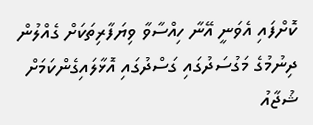ކޮށްފައި އެވަނީ އޭނާ ހިއްސާވާ ވިޔަފާރިތަކަށް ގެއްލުން ދިނުމުގެ މަގުސަދުގައި ގަސްދުގައި އޮޅާލައިގެންކަމަށް ޝުޖާއު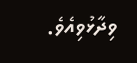ވިދާޅުވިއެވެ.